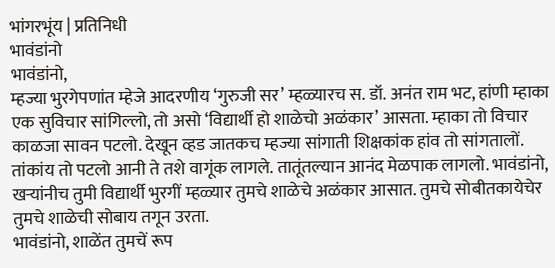भांगरभूंय | प्रतिनिधी
भावंडांनो
भावंडांनो,
म्हज्या भुरगेपणांत म्हेजे आदरणीय ‘गुरुजी सर’ म्हळ्यारच स. डॉ. अनंत राम भट, हांणी म्हाका एक सुविचार सांगिल्लो, तो असो ‘विद्यार्थी हो शाळेचो अळंकार’ आसता. म्हाका तो विचार काळजा सावन पटलो. देखून व्हड जातकच म्हज्या सांगाती शिक्षकांक हांव तो सांगतालों. तांकांय तो पटलो आनी ते तशे वागूंक लागले. तातूंतल्यान आनंद मेळपाक लागलो. भावंडांनो, खऱ्यांनीच तुमी विद्यार्थी भुरगीं म्हळ्यार तुमचे शाळेचे अळंकार आसात. तुमचे सोबीतकायेचेर तुमचे शाळेची सोबाय तगून उरता.
भावंडांनो, शाळेंत तुमचें रूप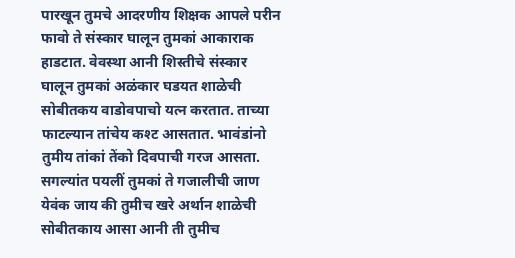पारखून तुमचे आदरणीय शिक्षक आपले परीन फावो ते संस्कार घालून तुमकां आकाराक हाडटात. वेवस्था आनी शिस्तीचे संस्कार घालून तुमकां अळंकार घडयत शाळेची सोबीतकय वाडोवपाचो यत्न करतात. ताच्या फाटल्यान तांचेय कश्ट आसतात. भावंडांनो तुमीय तांकां तेंको दिवपाची गरज आसता. सगल्यांत पयलीं तुमकां ते गजालीची जाण येवंक जाय की तुमीच खरे अर्थान शाळेची सोबीतकाय आसा आनी ती तुमीच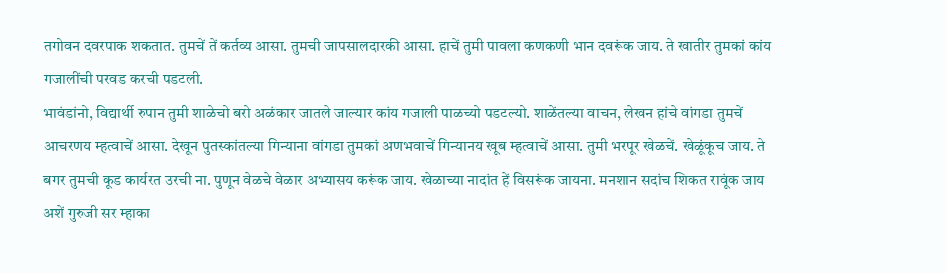तगोवन दवरपाक शकतात. तुमचें तें कर्तव्य आसा. तुमची जापसालदारकी आसा. हाचें तुमी पावला कणकणी भान दवरूंक जाय. ते खातीर तुमकां कांय गजालींची परवड करची पडटली.
भावंडांनो, विद्यार्थी रुपान तुमी शाळेचो बरो अळंकार जातले जाल्यार कांय गजाली पाळच्यो पडटल्यो. शाळेंतल्या वाचन, लेखन हांचे वांगडा तुमचें आचरणय म्हत्वाचें आसा. देखून पुतस्कांतल्या गिन्याना वांगडा तुमकां अणभवाचें गिन्यानय खूब म्हत्वाचें आसा. तुमी भरपूर खेळचें. खेळूंकूच जाय. ते बगर तुमची कूड कार्यरत उरची ना. पुणून वेळचे वेळार अभ्यासय करूंक जाय. खेळाच्या नादांत हें विसरूंक जायना. मनशान सदांच शिकत रावूंक जाय अशें गुरुजी सर म्हाका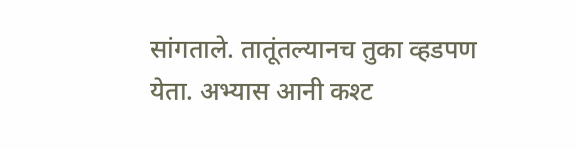सांगताले. तातूंतल्यानच तुका व्हडपण येता. अभ्यास आनी कश्ट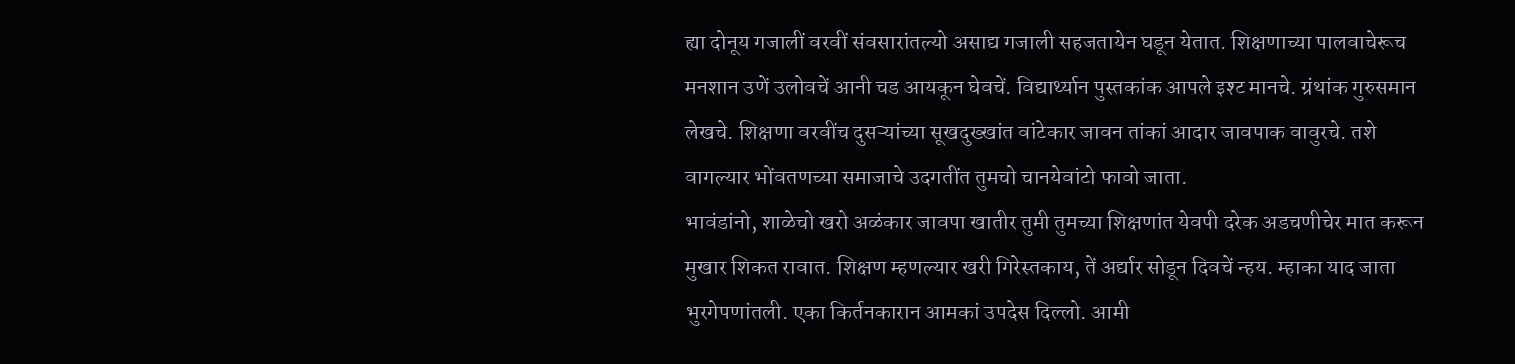ह्या दोनूय गजालीं वरवीं संवसारांतल्यो असाद्य गजाली सहजतायेन घडून येतात. शिक्षणाच्या पालवाचेरूच मनशान उणें उलोवचें आनी चड आयकून घेवचें. विद्यार्थ्यान पुस्तकांक आपले इश्ट मानचे. ग्रंथांक गुरुसमान लेखचे. शिक्षणा वरवींच दुसऱ्यांच्या सूखदुख्खांत वांटेकार जावन तांकां आदार जावपाक वावुरचे. तशे वागल्यार भोंवतणच्या समाजाचे उदगतींत तुमचो चानयेवांटो फावो जाता.
भावंडांनो, शाळेचो खरो अळंकार जावपा खातीर तुमी तुमच्या शिक्षणांत येवपी दरेक अडचणीचेर मात करून मुखार शिकत रावात. शिक्षण म्हणल्यार खरी गिरेस्तकाय, तें अर्द्यार सोडून दिवचें न्हय. म्हाका याद जाता भुरगेपणांतली. एका किर्तनकारान आमकां उपदेस दिल्लो. आमी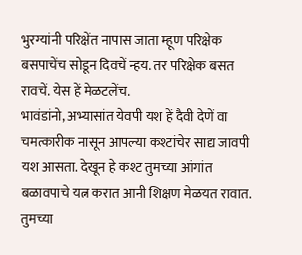भुरग्यांनी परिक्षेंत नापास जाता म्हूण परिक्षेक बसपाचेंच सोडून दिवचें न्हय. तर परिक्षेक बसत रावचें. येस हें मेळटलेंच.
भावंडांनो, अभ्यासांत येवपी यश हें दैवी देणें वा चमत्कारीक नासून आपल्या कश्टांचेर साद्य जावपी यश आसता. देखून हे कश्ट तुमच्या आंगांत बळावपाचे यत्न करात आनी शिक्षण मेळयत रावात. तुमच्या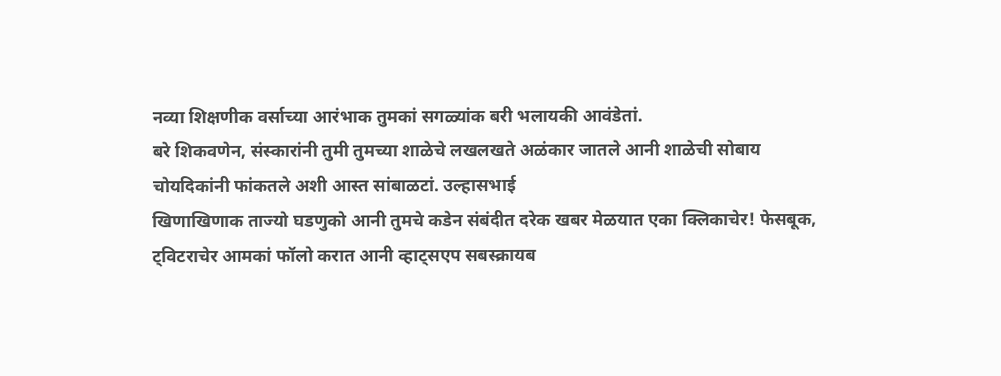नव्या शिक्षणीक वर्साच्या आरंभाक तुमकां सगळ्यांक बरी भलायकी आवंडेतां.
बरे शिकवणेन, संस्कारांनी तुमी तुमच्या शाळेचे लखलखते अळंकार जातले आनी शाळेची सोबाय चोयदिकांनी फांकतले अशी आस्त सांबाळटां. उल्हासभाई
खिणाखिणाक ताज्यो घडणुको आनी तुमचे कडेन संबंदीत दरेक खबर मेळयात एका क्लिकाचेर! फेसबूक, ट्विटराचेर आमकां फॉलो करात आनी व्हाट्सएप सबस्क्रायब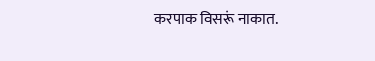करपाक विसरूं नाकात.